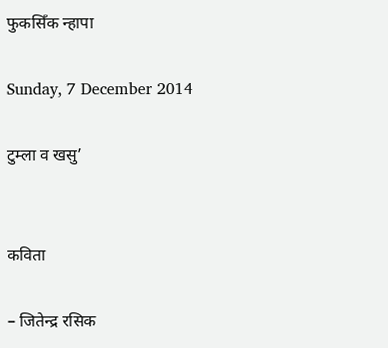फुकसिँक न्हापा

Sunday, 7 December 2014

टुम्ला व खसु’


कविता

– जितेन्द्र रसिक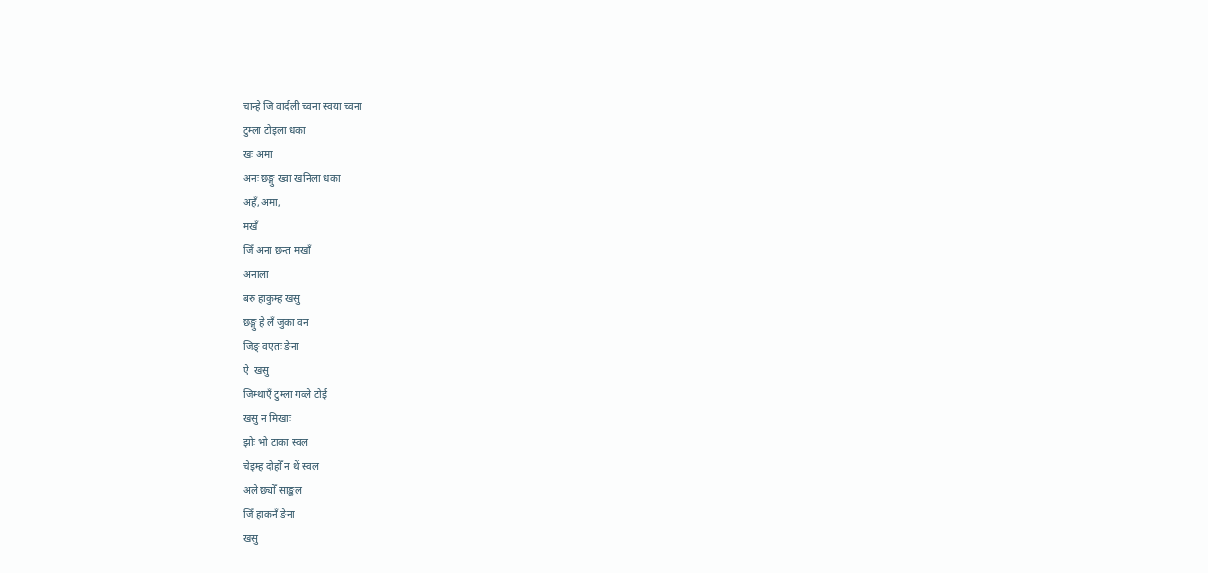चान्हे जि वार्दली च्वना स्वया च्वना
टुम्ला टोइला धका
खः अमा
अनः छङ्गु ख्वा खनिला धका
अहँ,अमा,
मखँ
जिँ अना छन्त मखाँ
अनाला
बरु हाकुम्ह खसु
छङ्गु हे लँ जुका वन
जिङ् वएतः ङेना
ऐ  खसु
जिम्थाएँ टुम्ला गव्ले टोई
खसु न मिखाः
झोः भो टाका स्वल
चेइम्ह दोहोँ न थें स्वल
अले छ्योँ साङ्कल
जिँ हाकनँ ङेना
खसु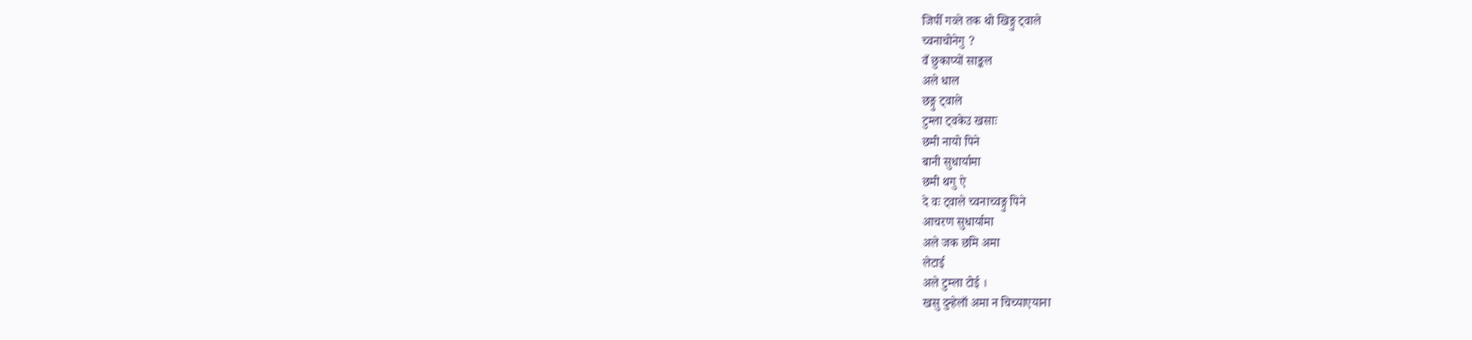जिपीँ गव्ले तक थो खिङ्गु ट्वाले
च्वनाचोनेगु ?
वँ छुकाप्यों साङ्कल
अले धाल
छङ्गु ट्वाले
टुम्ला ट्वकेउ खसाः
छमी नायो पिने
बानी सुधार्यामा
छमी थगु ऐ
दे वः ट्वाले च्वनाच्वङ्गु पिने
आचरण सुधार्यामा
अले जक छमि अमा
लेटाई
अले टुम्ला टोई ।
खसु दुन्हेलाँ अमा न चिच्याएयाना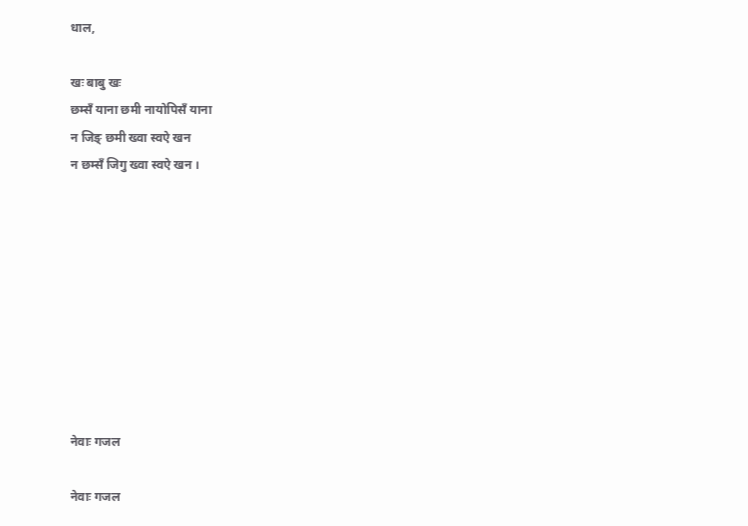धाल,

खः बाबु खः
छम्सँ याना छमी नायोपिसँ याना
न जिङ् छमी ख्वा स्वऐ खन
न छम्सँ जिगु ख्वा स्वऐ खन ।









नेवाः गजल

नेवाः गजल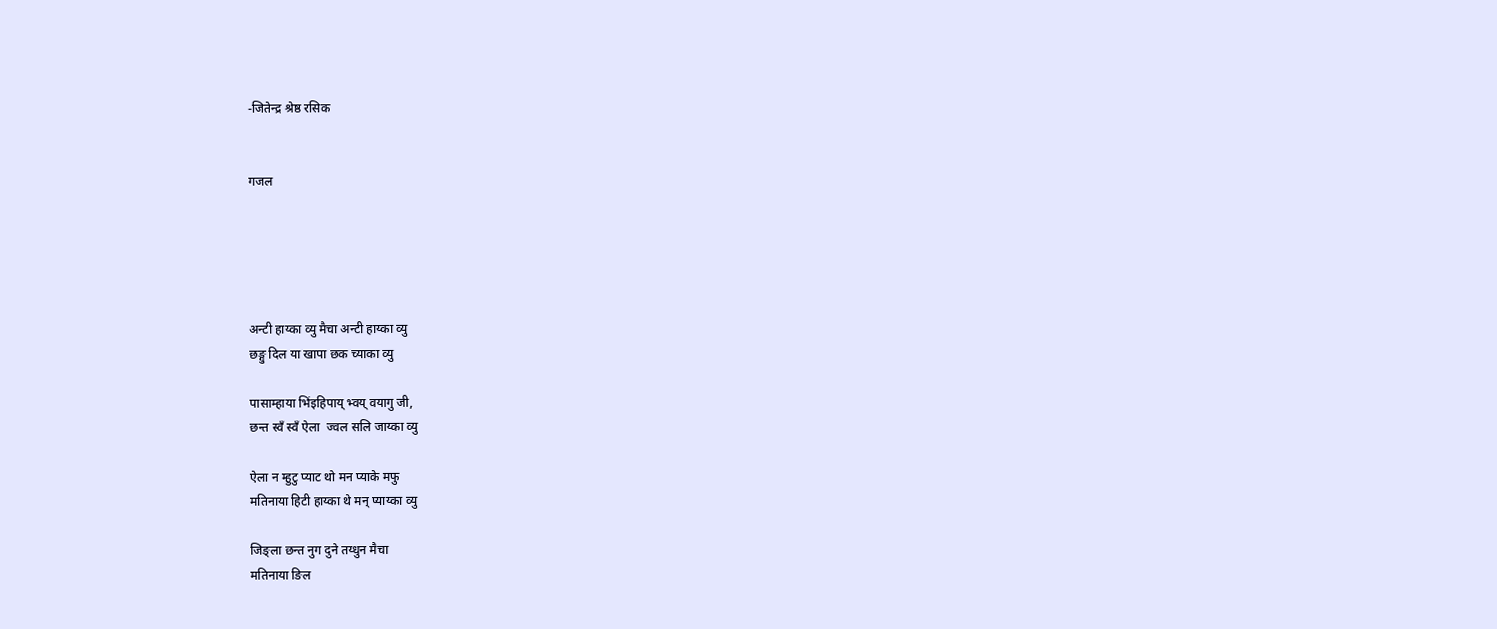-जितेन्द्र श्रेष्ठ रसिक


गजल





अन्टी हाय्का व्यु मैचा अन्टी हाय्का व्यु
छङ्गु दिल या खापा छक च्याका व्यु

पासाम्हाया भिंइहिपाय् भ्वय् वयागु जी,
छन्त स्वँ स्वँ ऐला  ज्वल सलि जाय्का व्यु

ऐला न म्हुटु प्याट थो मन प्याके मफु
मतिनाया हिटी हाय्का थे मन् प्याय्का व्यु

जिङ्ला छन्त नुग दुने तय्धुन मैचा
मतिनाया ङिल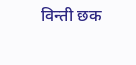विन्ती छक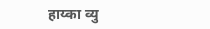हाय्का व्यु